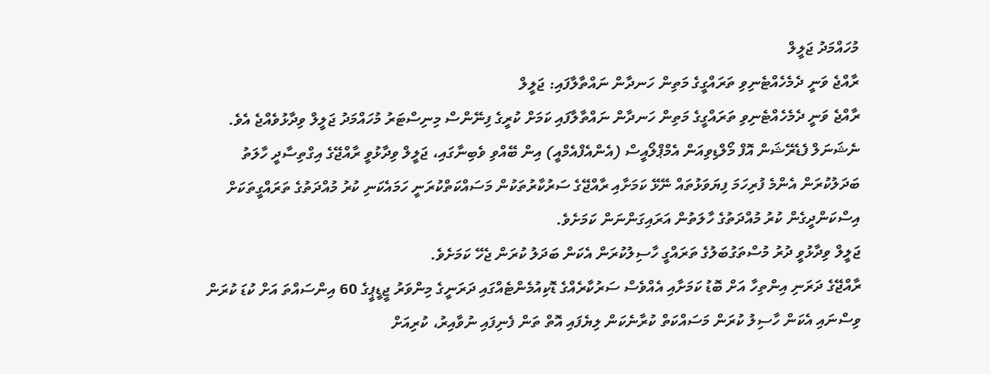މުހައްމަދު ޖަލީލް
ރާއްޖެ ވަނީ ދެމެހެއްޓެނިވި ތަރައްގީގެ މަތިން ހަނދާން ނައްތާލާފައި: ޖަލީލް
ރާއްޖެ ވަނީ ދެމެހެއްޓެނިވި ތަރައްގީގެ މަތިން ހަނދާން ނައްތާލާފައި ކަމަށް ކުރީގެ ފިނޭންސް މިނިސްޓަރު މުހައްމަދު ޖަލީލް ވިދާޅުވެއްޖެ އެވެ.
ނެޝަނަލް ފެޑެރޭޝަން އޮފް މޯލްޑިވިއަން އެމްޕްލޯއީސް (އެންއެފްއެމްއީ) އިން ބޭއްވި ވެބިނާގައި، ޖަލީލް ވިދާޅުވީ ރާއްޖޭގެ އިގްތިސާދީ ހާލަތު ބަދަލުކުރަން އެންމެ ފުރިހަމަ ފިޔަވަޅުތައް ނޭޅޭ ކަމަށާއި ރާއްޖޭގެ ސަރުކާރުތަކުން މަސައްކަތްކުރަނީ ހަމައެކަނި ކުރު މުއްދަތުގެ ތަރައްގީތަކަށް އިސްކަންދީގެން ކުރު މުއްދަތުގެ ހާލަތުން އަރައިގަންނަން ކަމަށެވެ.
ޖަލީލް ވިދާޅުވީ ދުރު މުސްތަގުބަލުގެ ތަރައްގީ ހާސިލުކުރަން އެކަން ބަދަލު ކުރަން ޖެހޭ ކަމަށެވެ.
ރާއްޖޭގެ ދަރަނި އިންތިހާ އަށް ބޮޑު ކަމަށާއި އެއްވެސް ސަރުކާރެއްގެ ޑޮކިއުމެންޓެއްގައި ދަރަނީގެ މިންވަރު ޖީޑީޕީގެ 60 އިންސައްތަ އަށް ކުޑަ ކުރަން ވިސްނައި އެކަން ހާސިލު ކުރަން މަސައްކަތް ކުރާނެކަން ލިޔެފައި އޮތް ތަން ފެނިފައި ނުވާއިރު، ކުރިއަށް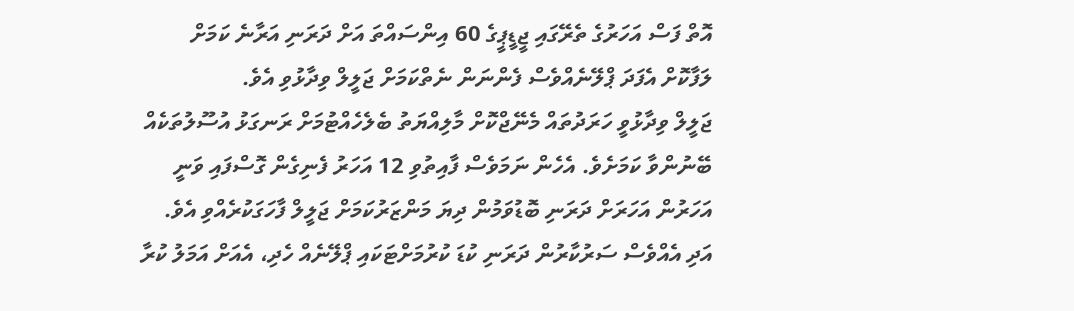އޮތް ފަސް އަހަރުގެ ތެރޭގައި ޖީޑީޕީގެ 60 އިންސައްތަ އަށް ދަރަނި އަރާނެ ކަމަށް ލަފާކޮށް އެފަދަ ޕްލޭނެއްވެސް ފެންނަން ނެތްކަމަށް ޖަލީލް ވިދާޅުވި އެވެ.
ޖަލީލް ވިދާޅުވީ ހަރަދުތައް މެނޭޖްކޮށް މާލިއްޔަތު ބެލެހެއްޓުމަށް ރަނގަޅު އުސޫލުތަކެއް ބޭނުންވާ ކަމަށެވެ. އެހެން ނަމަވެސް ފާއިތުވި 12 އަހަރު ފެނިގެން ގޮސްފައި ވަނީ އަހަރުން އަހަރަށް ދަރަނި ބޮޑުވަމުން ދިޔަ މަންޒަރުކަމަށް ޖަލީލް ފާހަގަކުރެއްވި އެވެ. އަދި އެއްވެސް ސަރުކާރުން ދަރަނި ކުޑަ ކުރުމަށްޓަކައި ޕްލޭނެއް ހެދި، އެއަށް އަމަލު ކުރާ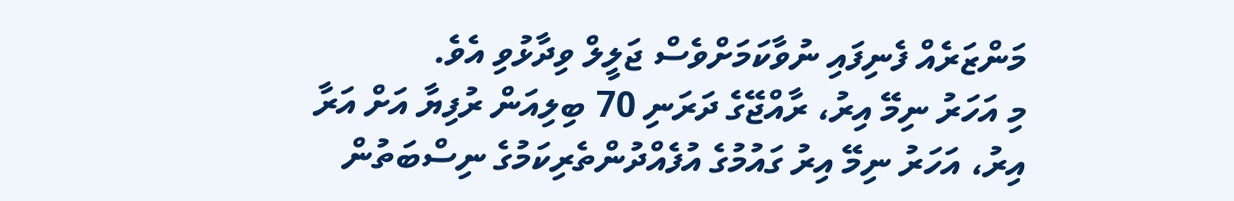މަންޒަރެއް ފެނިފައި ނުވާކަމަށްވެސް ޖަލީލް ވިދާޅުވި އެވެ.
މި އަހަރު ނިމޭ އިރު، ރާއްޖޭގެ ދަރަނި 70 ބިލިއަން ރުފިޔާ އަށް އަރާ އިރު، އަހަރު ނިމޭ އިރު ގައުމުގެ އުފެއްދުންތެރިކަމުގެ ނިސްބަތުން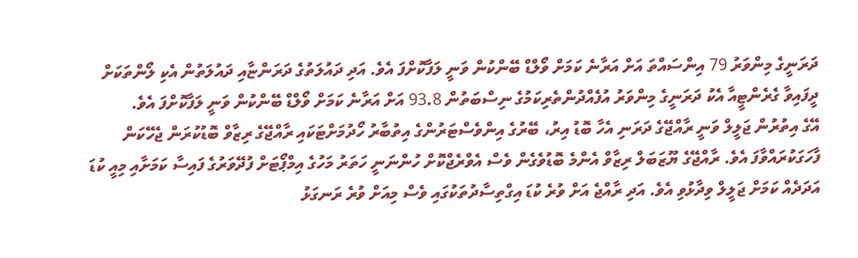ދަރަނީގެ މިންވަރު 79 އިންސައްތަ އަށް އަރާނެ ކަމަށް ވޯލްޑް ބޭންކުން ވަނީ ލަފާކޮށްފަ އެވެ. އަދި ދައުލަތުގެ ދަރަންޏާއި ދައުލަތުން އެކި ލޯންތަކަށް ދީފައިވާ ގެރެންޓީއާ އެކު ދަރަނީގެ މިންވަރު އުފެއްދުންތެރިކަމުގެ ނިސްބަތުން 93.8 އަށް އަރާނެ ކަމަށް ވޯލްޑް ބޭންކުން ވަނީ ލަފާކޮށްފަ އެވެ.
އޭގެ އިތުރުން ޖަލީލް ވަނީ ރާއްޖޭގެ ދަރަނި އެހާ ބޮޑު އިރު، ބޭރުގެ އިންވެސްޓަރުންގެ އިތުބާރު ހޯދުމަށްޓަކައި ރާއްޖޭގެ ރިޒާވް ބޮޑުކުރަން ޖެހޭކަން ފާހަގަކުރައްވާފަ އެވެ. ރާއްޖޭގެ ޔޫޒަބަލް ރިޒާވް އެންމެ ބޮޑުވެގެން ވެސް އެވްރެޖްކޮށް ހުންނަނީ ހަތަރު މަހުގެ އިމްޕޯޓަށް ފުދޭވަރުގެ ފައިސާ ކަމަށާއި މިއީ ކުޑަ އަދަދެއް ކަމަށް ޖަލީލް ވިދާޅުވި އެވެ. އަދި ރާއްޖެ އަށް ވުރެ ކުޑަ އިގްތިސާދުތަކުގައި ވެސް މިއަށް ވުރެ ރަނގަޅު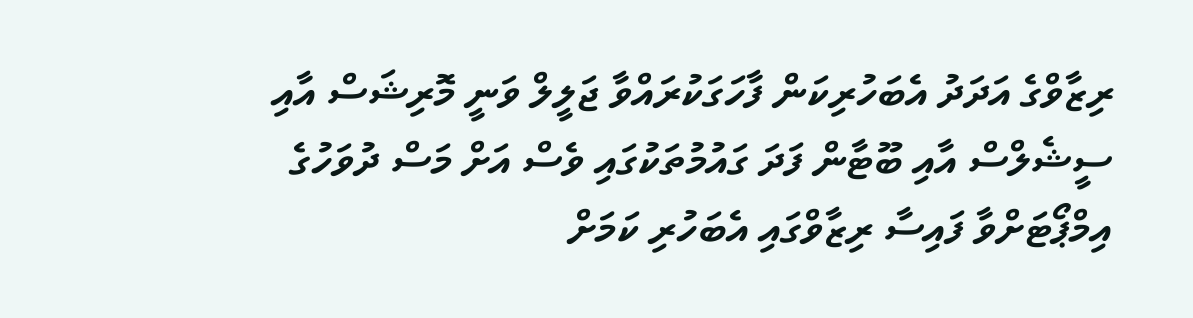ރިޒާވްގެ އަދަދު އެބަހުރިކަން ފާހަގަކުރައްވާ ޖަލީލް ވަނީ މޮރިޝަސް އާއި ސީޝެލްސް އާއި ބޫޓާން ފަދަ ގައުމުތަކުގައި ވެސް އަށް މަސް ދުވަހުގެ އިމްޕޯޓަށްވާ ފައިސާ ރިޒާވްގައި އެބަހުރި ކަމަށް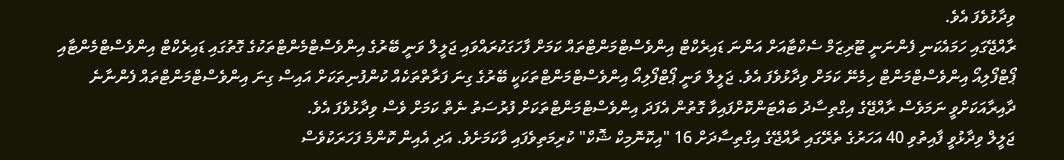ވިދާޅުވެފަ އެވެ.
ރާއްޖޭގައި ހަމައެކަނި ފެންނަނީ ޓޫރިޒަމް ސެކްޓާއަށް އަންނަ ޑައިރެކްޓް އިންވެސްޓްމަންޓްތައް ކަމަށް ފާހަގަކުރައްވައި ޖަލީލް ވަނީ ބޭރުގެ އިންވެސްޓްމެންޓްތަކުގެ ގޮތުގައި ޑައިރެކްޓް އިންވެސްޓްމެންޓާއި ޕޯޓްފޯލިއޯ އިންވެސްޓްމަންޓް ހިމެނޭ ކަމަށް ވިދާޅުވެފަ އެވެ. ޖަލީލް ވަނީ ޕޯޓްފޯލިއޯ އިންވެސްޓްމަންޓްތަކަކީ ބޭރުގެ ގިނަ ފަރާތްތަކެއް ކުންފުނިތަކަށް އައިސް ގިނަ އިންވެސްޓްމަންޓްތައް ފެންނާނެ ދާއިރާއަކަށްވީ ނަމަވެސް ރާއްޖޭގެ އިގްތިސާދު ބައްޓަންކޮށްފައިވާ ގޮތުން އެފަދަ އިންވެސްޓްމަންޓްތަކަށް ފުރުސަތު ނެތް ކަމަށް ވެސް ވިދާޅުވެފަ އެވެ.
ޖަލީލް ވިދާޅުވީ ފާއިތުވި 40 އަހަރުގެ ތެރޭގައި ރާއްޖޭގެ އިގްތިސާދަށް 16 "އިކޮނޮމިކް ޝޮކް" ކުރިމަތިވެފައި ވާކަމަށެވެ. އަދި އެއިން ކޮންމެ ފަހަރަކުވެސް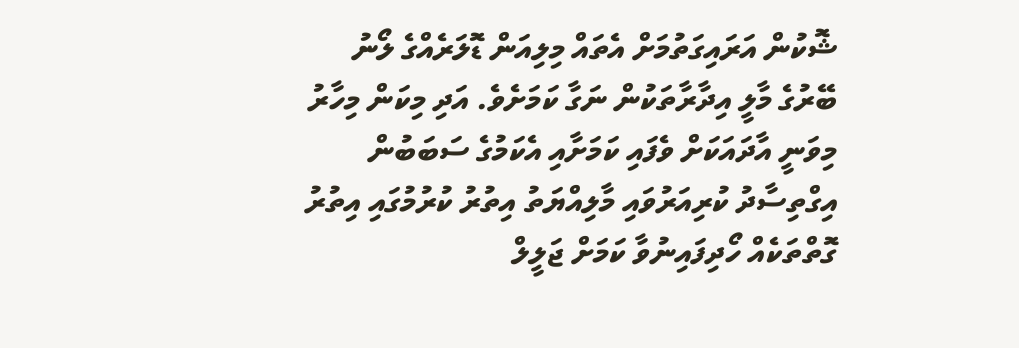ޝޮކުން އަރައިގަތުމަށް އެތައް މިލިއަން ޑޮލަރެއްގެ ލޯނު ބޭރުގެ މާލީ އިދާރާތަކުން ނަގާ ކަމަށެވެ. އަދި މިކަން މިހާރު މިވަނީ އާދައަކަށް ވެފައި ކަމަށާއި އެކަމުގެ ސަބަބުން އިގްތިސާދު ކުރިއަރުވައި މާލިއްޔަތު އިތުރު ކުރުމުގައި އިތުރު ގޮތްތަކެއް ހޯދިފައިނުވާ ކަމަށް ޖަލީލް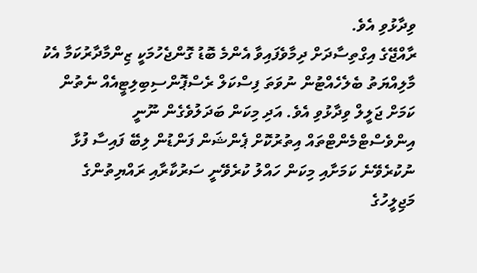ވިދާޅުވި އެވެ.
ރާއްޖޭގެ އިގްތިސާދަށް ދިމާވެފައިވާ އެންމެ ބޮޑު ގޮންޖެހުމަކީ ޒިންމާދާރުކަމާ އެކު މާލިއްޔަތު ބެލެހެއްޓުން ނުވަތަ ފިސްކަލް ރެސްޕޮންސިބިލިޓީއެއް ނެތުން ކަމަށް ޖަލީލް ވިދާޅުވި އެވެ. އަދި މިކަން ބަދަލުވެގެން ނޫނީ އިންވެސްޓްމެންޓްތައް އިތުރުކޮށް ޕެންޝަން ފަންޑުން ލިބޭ ފައިސާ ފުޅާ ނުކުރެވޭނެ ކަމަށާއި މިކަން ހައްލު ކުރެވޭނީ ސަރުކާރާއި ރައްޔިތުންގެ މަޖިލީހުގެ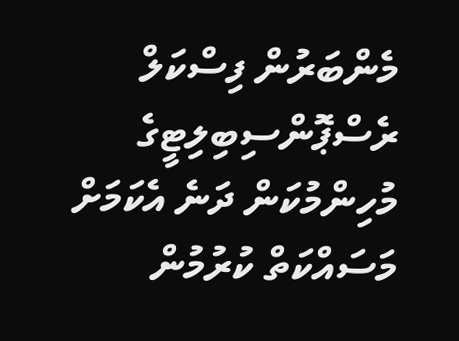މެންބަރުން ފިސްކަލް ރެސްޕޮންސިބިލިޓީގެ މުހިންމުކަން ދަނެ އެކަމަށް މަސައްކަތް ކުރުމުން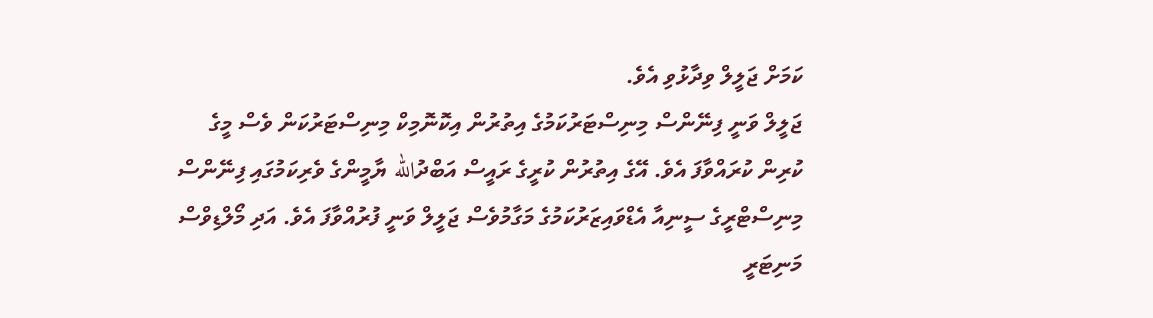ކަމަށް ޖަލީލް ވިދާޅުވި އެވެ.
ޖަލީލް ވަނީ ފިނޭންސް މިނިސްޓަރުކަމުގެ އިތުރުން އިކޮނޮމިކް މިނިސްޓަރުކަން ވެސް މީގެ ކުރިން ކުރައްވާފަ އެވެ. އޭގެ އިތުރުން ކުރީގެ ރައީސް އަބްދުالله ޔާމީންގެ ވެރިކަމުގައި ފިނޭންސް މިނިސްޓްރީގެ ސީނިއާ އެޑްވައިޒަރުކަމުގެ މަގާމުވެސް ޖަލީލް ވަނީ ފުރުއްވާފަ އެވެ. އަދި މޯލްޑިވްސް މަނިޓަރީ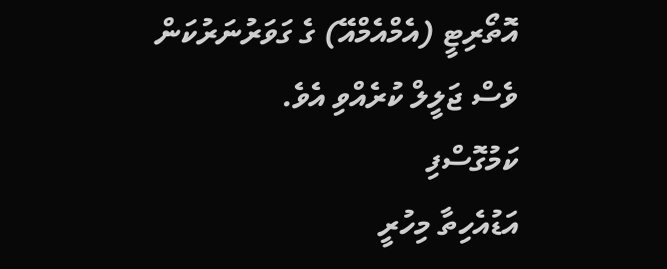އޮތޯރިޓީ (އެމްއެމްއޭ) ގެ ގަވަރުނަރުކަން ވެސް ޖަލީލް ކުރެއްވި އެވެ.
ކަމުގޮސްފި
އަޑުއެހިތާ މިހުރީ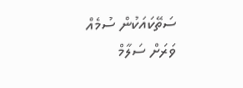ސަތޭކައަކުން ސުމެއް
ވަރަށް ސަލާމް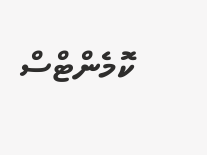ކޮމެންޓްސް